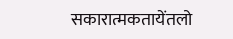सकारात्मकतायेंतलो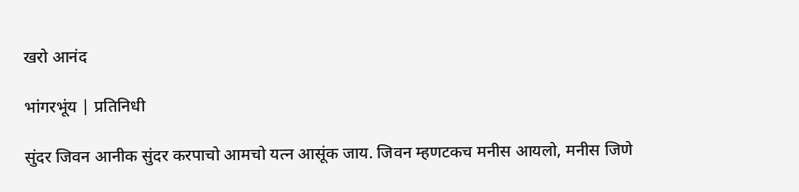खरो आनंद

भांगरभूंय | प्रतिनिधी

सुंदर जिवन आनीक सुंदर करपाचो आमचो यत्न आसूंक जाय. जिवन म्हणटकच मनीस आयलो, मनीस जिणे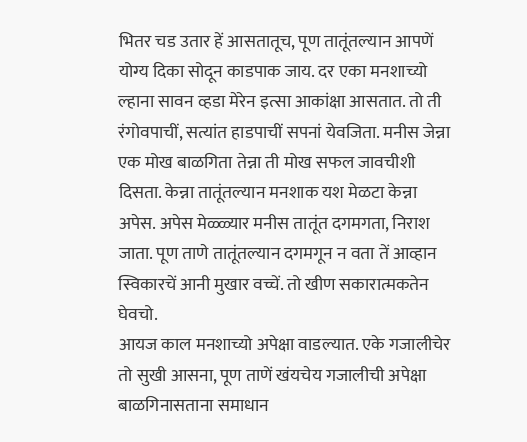भितर चड उतार हें आसतातूच, पूण तातूंतल्यान आपणें योग्य दिका सोदून काडपाक जाय. दर एका मनशाच्यो ल्हाना सावन व्हडा मेरेन इत्सा आकांक्षा आसतात. तो ती रंगोवपाचीं, सत्यांत हाडपाचीं सपनां येवजिता. मनीस जेन्ना एक मोख बाळगिता तेन्ना ती मोख सफल जावचीशी दिसता. केन्ना तातूंतल्यान मनशाक यश मेळटा केन्ना अपेस. अपेस मेळ्ळ्यार मनीस तातूंत दगमगता, निराश जाता. पूण ताणे तातूंतल्यान दगमगून न वता तें आव्हान स्विकारचें आनी मुखार वच्चें. तो खीण सकारात्मकतेन घेवचो.
आयज काल मनशाच्यो अपेक्षा वाडल्यात. एके गजालीचेर तो सुखी आसना, पूण ताणें खंयचेय गजालीची अपेक्षा बाळगिनासताना समाधान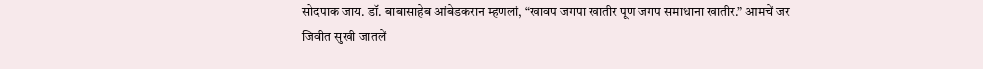सोदपाक जाय. डॉ. बाबासाहेब आंबेडकरान म्हणलां, “खावप जगपा खातीर पूण जगप समाधाना खातीर.” आमचें जर जिवीत सुखी जातलें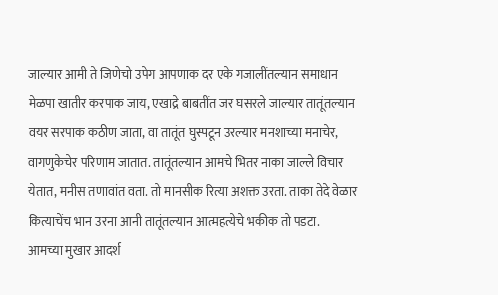जाल्यार आमी ते जिणेचो उपेग आपणाक दर एके गजालींतल्यान समाधान मेळपा खातीर करपाक जाय, एखाद्रे बाबतींत जर घसरले जाल्यार तातूंतल्यान वयर सरपाक कठीण जाता, वा तातूंत घुस्पटून उरल्यार मनशाच्या मनाचेर, वागणुकेचेर परिणाम जातात. तातूंतल्यान आमचे भितर नाका जाल्ले विचार येतात, मनीस तणावांत वता. तो मानसीक रित्या अशक्त उरता. ताका तेदे वेळार कित्याचेंच भान उरना आनी तातूंतल्यान आत्महत्येचे भकीक तो पडटा.
आमच्या मुखार आदर्श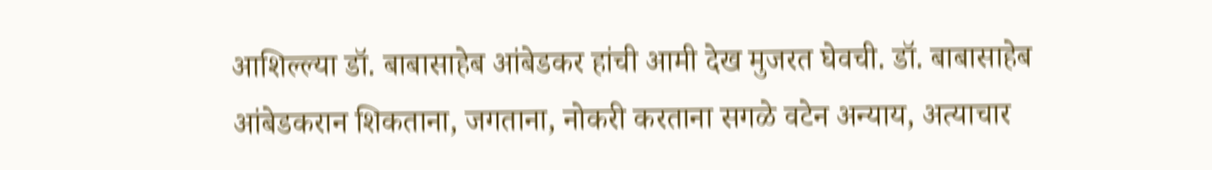आशिल्ल्या डॉ. बाबासाहेब आंबेडकर हांची आमी देख मुजरत घेवची. डॉ. बाबासाहेब आंबेडकरान शिकताना, जगताना, नोकरी करताना सगळे वटेन अन्याय, अत्याचार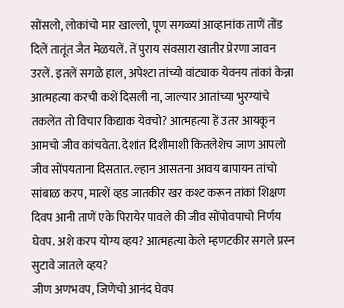सोंसलो, लोकांचो मार खाल्लो, पूण सगळ्यां आव्हानांक ताणें तोंड दिलें तातूंत जैत मेळयलें. तें पुराय संवसारा खातीर प्रेरणा जावन उरलें. इतलें सगळे हाल, अपेश्टा तांच्यो वांट्याक येवनय तांकां केन्ना आत्महत्या करची कशें दिसली ना, जाल्यार आतांच्या भुरग्यांचे तकलेंत तो विचार किद्याक येवचो? आत्महत्या हें उतर आयकून आमचो जीव कांचवेता. देशांत दिशीमाशी कितलेशेच जाण आपलो जीव सोंपयताना दिसतात. ल्हान आसतना आवय बापायन तांचो सांबाळ करप, मात्शें व्हड जातकीर खर कश्ट करून तांकां शिक्षण दिवप आनी ताणें एके पिरायेर पावले की जीव सोंपोवपाचो निर्णय घेवप. अशे करप योग्य व्हय? आत्महत्या केले म्हणटकीर सगले प्रस्न सुटावे जातले व्हय?
जीण अणभवप, जिणेचो आनंद घेवप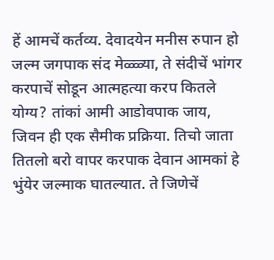हें आमचें कर्तव्य. देवादयेन मनीस रुपान हो जल्म जगपाक संद मेळ्ळ्या, ते संदीचें भांगर करपाचें सोडून आत्महत्या करप कितले योग्य? तांकां आमी आडोवपाक जाय, जिवन ही एक सैमीक प्रक्रिया. तिचो जाता तितलो बरो वापर करपाक देवान आमकां हे भुंयेर जल्माक घातल्यात. ते जिणेचें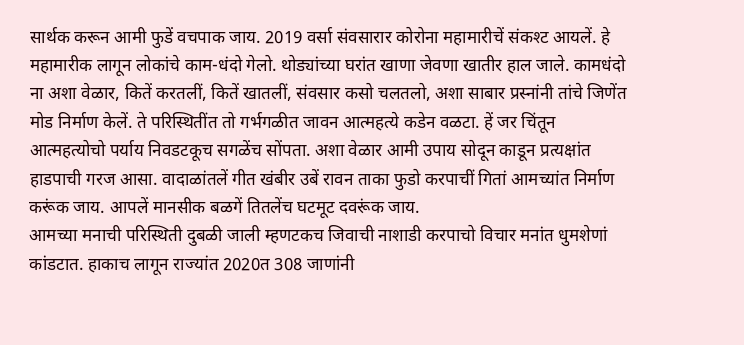सार्थक करून आमी फुडें वचपाक जाय. 2019 वर्सा संवसारार कोरोना महामारीचें संकश्ट आयलें. हे महामारीक लागून लोकांचे काम-धंदो गेलो. थोड्यांच्या घरांत खाणा जेवणा खातीर हाल जाले. कामधंदो ना अशा वेळार, कितें करतलीं, कितें खातलीं, संवसार कसो चलतलो, अशा साबार प्रस्नांनी तांचे जिणेंत मोड निर्माण केलें. ते परिस्थितींत तो गर्भगळीत जावन आत्महत्ये कडेन वळटा. हें जर चिंतून आत्महत्योचो पर्याय निवडटकूच सगळेंच सोंपता. अशा वेळार आमी उपाय सोदून काडून प्रत्यक्षांत हाडपाची गरज आसा. वादाळांतलें गीत खंबीर उबें रावन ताका फुडो करपाचीं गितां आमच्यांत निर्माण करूंक जाय. आपलें मानसीक बळगें तितलेंच घटमूट दवरूंक जाय.
आमच्या मनाची परिस्थिती दुबळी जाली म्हणटकच जिवाची नाशाडी करपाचो विचार मनांत धुमशेणां कांडटात. हाकाच लागून राज्यांत 2020त 308 जाणांनी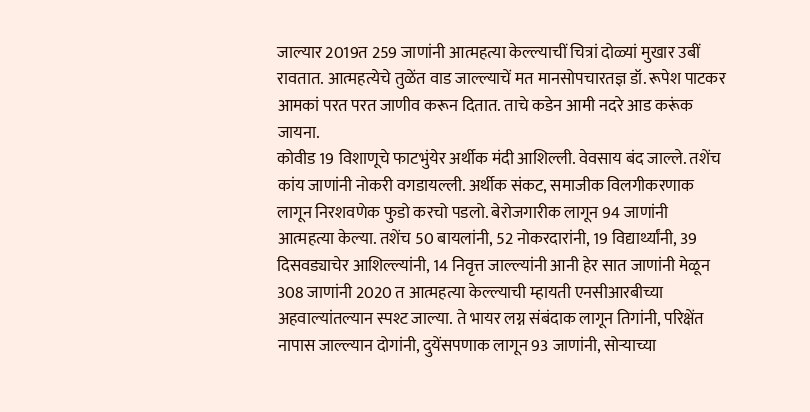जाल्यार 2019त 259 जाणांनी आत्महत्या केल्ल्याचीं चित्रां दोळ्यां मुखार उबीं रावतात. आत्महत्येचे तुळेंत वाड जाल्ल्याचें मत मानसोपचारतज्ञ डॉ. रूपेश पाटकर आमकां परत परत जाणीव करून दितात. ताचे कडेन आमी नदरे आड करूंक जायना.
कोवीड 19 विशाणूचे फाटभुंयेर अर्थीक मंदी आशिल्ली. वेवसाय बंद जाल्ले. तशेंच कांय जाणांनी नोकरी वगडायल्ली. अर्थीक संकट, समाजीक विलगीकरणाक लागून निरशवणेक फुडो करचो पडलो. बेरोजगारीक लागून 94 जाणांनी आत्महत्या केल्या. तशेंच 50 बायलांनी, 52 नोकरदारांनी, 19 विद्यार्थ्यांनी, 39 दिसवड्याचेर आशिल्ल्यांनी, 14 निवृत्त जाल्ल्यांनी आनी हेर सात जाणांनी मेळून 308 जाणांनी 2020 त आत्महत्या केल्ल्याची म्हायती एनसीआरबीच्या अहवाल्यांतल्यान स्पश्ट जाल्या. ते भायर लग्न संबंदाक लागून तिगांनी, परिक्षेंत नापास जाल्ल्यान दोगांनी, दुयेंसपणाक लागून 93 जाणांनी, सोऱ्याच्या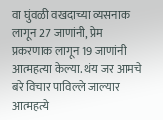वा घुंवळी वखदाच्या व्यसनाक लागून 27 जाणांनी, प्रेम प्रकरणाक लागून 19 जाणांनी आत्महत्या केल्या. थंय जर आमचे बरे विचार पाविल्ले जाल्यार आत्महत्ये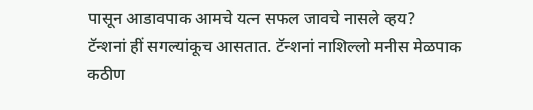पासून आडावपाक आमचे यत्न सफल जावचे नासले व्हय?
टॅन्शनां हीं सगल्यांकूच आसतात. टॅन्शनां नाशिल्लो मनीस मेळपाक कठीण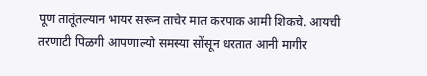पूण तातूंतल्यान भायर सरून ताचेर मात करपाक आमी शिकचे. आयची तरणाटी पिळगी आपणाल्यो समस्या सोंसून धरतात आनी मागीर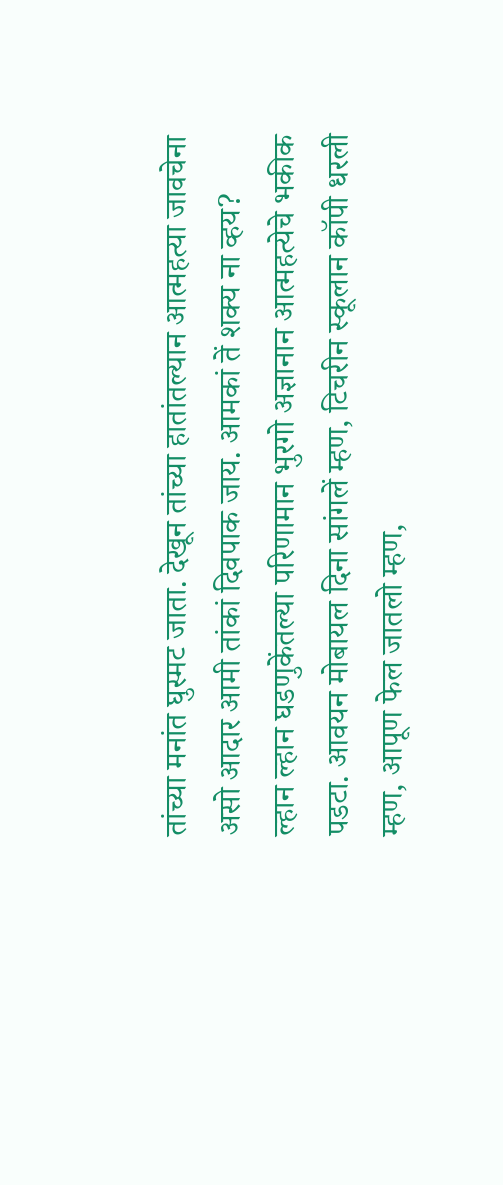तांच्या मनांत घुस्मट जाता. देखून तांच्या हातांतल्यान आत्महत्या जावचेना असो आदार आमी तांकां दिवपाक जाय. आमकां तें शक्य ना व्हय?
ल्हान ल्हान घडणुकेंतल्या परिणामान भुरगो अज्ञानान आत्महत्येचे भकीक पडटा. आवयन मोबायल दिना सांगलें म्हण, टिचरीन स्कूलान कॉपी धरली म्हण, आपूण फेल जातलो म्हण,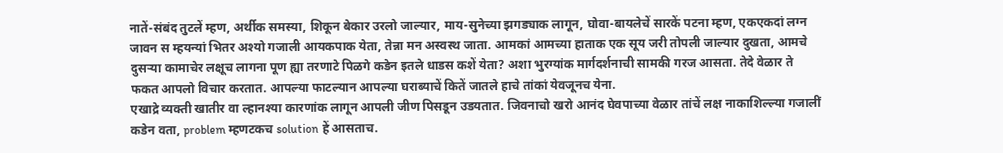नातें-संबंद तुटलें म्हण, अर्थीक समस्या, शिकून बेकार उरलो जाल्यार, माय-सुनेच्या झगड्याक लागून, घोवा-बायलेचें सारकें पटना म्हण, एकएकदां लग्न जावन स म्हयन्यां भितर अश्यो गजाली आयकपाक येता, तेन्ना मन अस्वस्थ जाता. आमकां आमच्या हाताक एक सूय जरी तोपली जाल्यार दुखता, आमचे दुसऱ्या कामाचेर लक्षूच लागना पूण ह्या तरणाटे पिळगे कडेन इतले धाडस कशें येता? अशा भुरग्यांक मार्गदर्शनाची सामकी गरज आसता. तेदे वेळार ते फकत आपलो विचार करतात. आपल्या फाटल्यान आपल्या घराब्याचें कितें जातले हाचे तांकां येवजूनच येना.
एखाद्रे व्यक्ती खातीर वा ल्हानश्या कारणांक लागून आपली जीण पिसडून उडयतात. जिवनाचो खरो आनंद घेवपाच्या वेळार तांचें लक्ष नाकाशिल्ल्या गजालीं कडेन वता, problem म्हणटकच solution हें आसताच.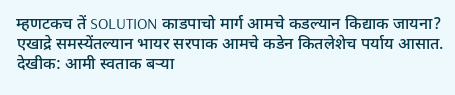म्हणटकच तें SOLUTION काडपाचो मार्ग आमचे कडल्यान किद्याक जायना? एखाद्रे समस्येंतल्यान भायर सरपाक आमचे कडेन कितलेशेच पर्याय आसात. देखीक: आमी स्वताक बऱ्या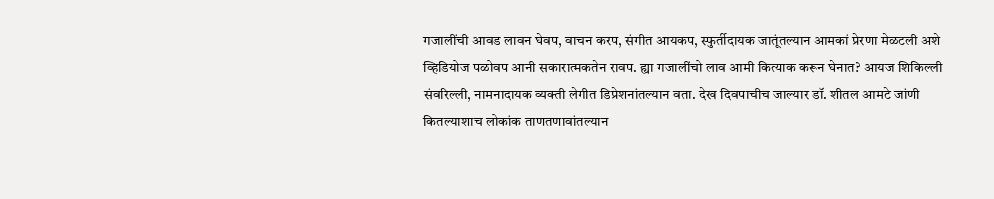गजालींची आवड लावन घेवप, वाचन करप, संगीत आयकप, स्फुर्तीदायक जातूंतल्यान आमकां प्रेरणा मेळटली अशे व्हिडियोज पळोवप आनी सकारात्मकतेन रावप. ह्या गजालींचो लाव आमी कित्याक करून घेनात? आयज शिकिल्ली संवरिल्ली, नामनादायक व्यक्ती लेगीत डिप्रेशनांतल्यान वता. देख दिवपाचीच जाल्यार डॉ. शीतल आमटे जांणी कितल्याशाच लोकांक ताणतणावांतल्यान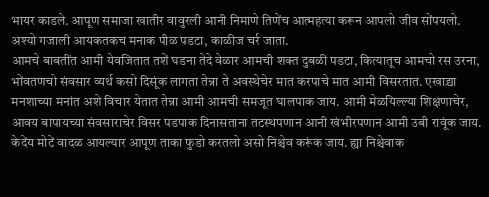भायर काडले. आपूण समाजा खातीर वावुरली आनी निमाणे तिणेंच आत्महत्या करून आपलो जीव सोंपयलो. अश्यो गजाली आयकतकच मनाक पीळ पडटा, काळीज चर्र जाता.
आमचे बाबतींत आमी येवजितात तशें घडना तेदे वेळार आमची शक्त दुबळी पडटा, कित्यातूच आमचो रस उरना, भोंवतणचो संवसार व्यर्थ कसो दिसूंक लागता तेन्ना ते अवस्थेचेर मात करपाचे मात आमी विसरतात. एखाद्र्या मनशाच्या मनांत अशे विचार येतात तेन्ना आमी आमची समजूत घालपाक जाय. आमी मेळयिल्ल्या शिक्षणाचेर, आवय बापायच्या संवसाराचेर विसर पडपाक दिनासताना तटस्थपणान आनी खंभीरपणान आमी उबी रावूंक जाय. केदेंय मोटें वादळ आयल्यार आपूण ताका फुडो करतलो असो निश्चेव करूंक जाय. ह्या निश्चेवाक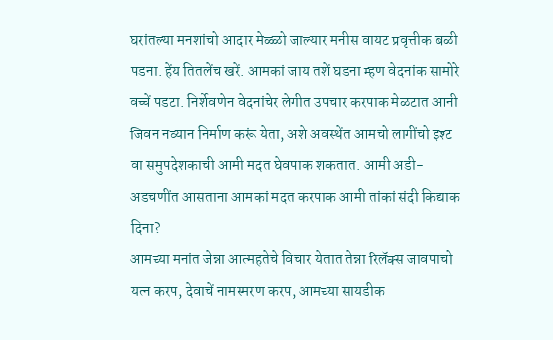घरांतल्या मनशांचो आदार मेळ्ळो जाल्यार मनीस वायट प्रवृत्तीक बळी पडना. हेंय तितलेंच खरें. आमकां जाय तशें घडना म्हण वेदनांक सामोरे वच्चें पडटा. निर्शेवणेन वेदनांचेर लेगीत उपचार करपाक मेळटात आनी जिवन नव्यान निर्माण करूं येता, अशे अवस्थेंत आमचो लागींचो इश्ट वा समुपदेशकाची आमी मदत घेवपाक शकतात. आमी अडी-अडचणींत आसताना आमकां मदत करपाक आमी तांकां संदी किद्याक दिना?
आमच्या मनांत जेन्ना आत्महतेचे विचार येतात तेन्ना रिलॅक्स जावपाचो यत्न करप, देवाचें नामस्मरण करप, आमच्या सायडीक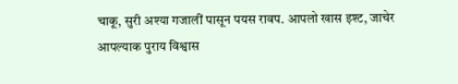चाकू, सुरी अश्या गजालीं पासून पयस रावप. आपलो खास इश्ट, जाचेर आपल्याक पुराय विश्वास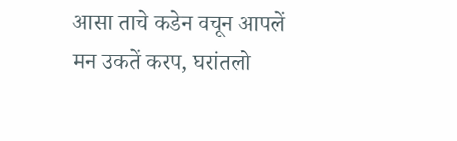आसा ताचे कडेन वचून आपलें मन उकतें करप, घरांतलो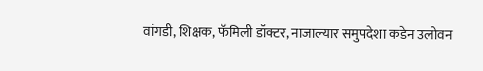वांगडी, शिक्षक, फॅमिली डॉक्टर, नाजाल्यार समुपदेशा कडेन उलोवन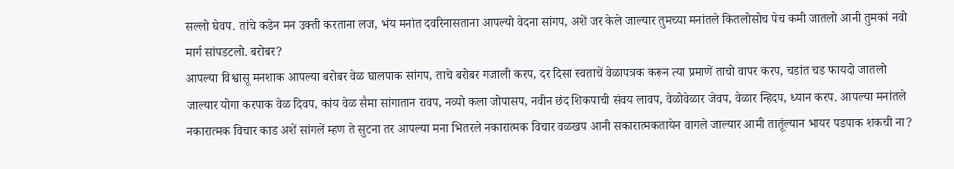सल्लो घेवप. तांचे कडेन मन उक्ती करताना लज, भंय मनांत दवरिनासताना आपल्यो वेदना सांगप, अशें जर केले जाल्यार तुमच्या मनांतले कितलोसोच पेच कमी जातलो आनी तुमकां नवो मार्ग सांपडटलो. बरोबर?
आपल्या विश्वासू मनशाक आपल्या बरोबर वेळ घालपाक सांगप, ताचे बरोबर गजाली करप, दर दिसा स्वताचें वेळापत्रक करून त्या प्रमाणें ताचो वापर करप, चडांत चड फायदो जातलो जाल्यार योगा करपाक वेळ दिवप, कांय वेळ सैमा सांगातान रावप, नव्यो कला जोपासप, नवीन छंद शिकपाची संवय लावप, वेळोवेळार जेवप, वेळार न्हिदप, ध्यान करप. आपल्या मनांतले नकारात्मक विचार काड अशें सांगलें म्हण ते सुटना तर आपल्या मना भितरले नकारात्मक विचार वळखप आनी सकारात्मकतायेन वागले जाल्यार आमी तातूंल्यान भायर पडपाक शकची ना?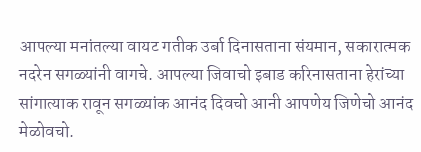आपल्या मनांतल्या वायट गतीक उर्बा दिनासताना संयमान, सकारात्मक नदरेन सगळ्यांनी वागचे. आपल्या जिवाचो इबाड करिनासताना हेरांच्या सांगात्याक रावून सगळ्यांक आनंद दिवचो आनी आपणेय जिणेचो आनंद मेळोवचो.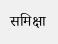समिक्षा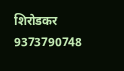शिरोडकर
9373790748